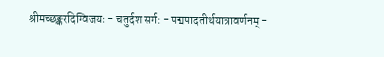श्रीमच्छङ्करदिग्विजयः - चतुर्दश सर्ग: - पद्मपादतीर्थयात्रावर्णनम् -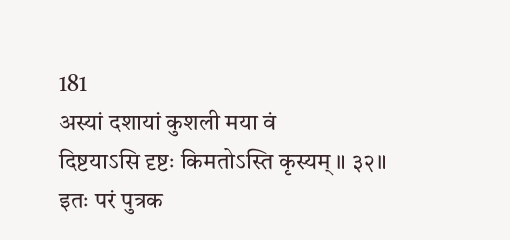181
अस्यां दशायां कुशली मया वं
दिष्टयाऽसि दृष्टः किमतोऽस्ति कृस्यम् ॥ ३२॥
इतः परं पुत्रक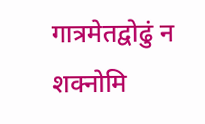गात्रमेतद्वोढुं न शक्नोमि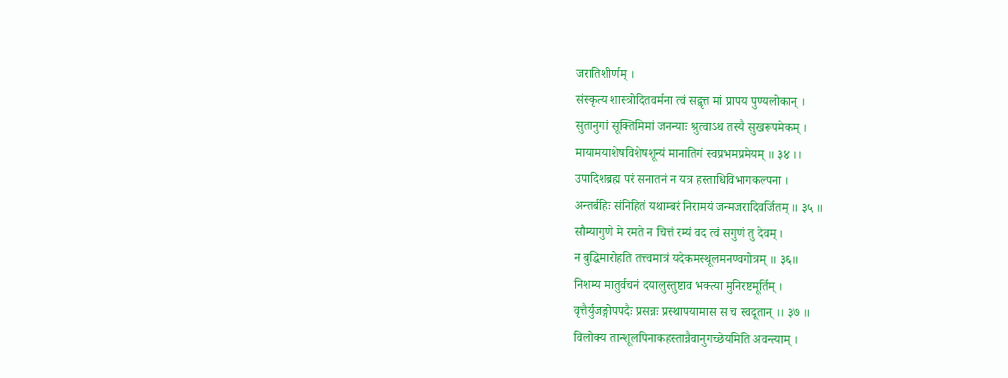जरातिशीर्णम् ।
संस्कृत्य शास्त्रोदितवर्मना त्वं सद्वृत्त मां प्रापय पुण्यलोकान् ।
सुतानुगां सूक्तिमिमां जनन्याः श्रुत्वाऽथ तस्यै सुखरूपमेकम् ।
मायामयाशेषविशेषशून्यं मानातिगं स्वप्रभमप्रमेयम् ॥ ३४ ।।
उपादिशब्रह्म परं सनातनं न यत्र हस्ताधिविभागकल्पना ।
अन्तर्बहिः संनिहितं यथाम्बरं निरामयं जन्मजरादिवर्जितम् ॥ ३५ ॥
सौम्यागुणे मे रमते न चित्तं रम्यं वद त्वं सगुणं तु देवम् ।
न बुद्धिमारोहति तत्त्वमात्रं यदेकमस्थूलमनण्वगोत्रम् ॥ ३६॥
निशम्य मातुर्वचनं दयालुस्तुष्टाव भक्त्या मुनिरष्टमूर्तिम् ।
वृत्तैर्युजङ्गोपपदैः प्रसन्नः प्रस्थापयामास स च स्वदूतान् ।। ३७ ॥
विलोक्य तान्शूलपिनाकहस्तान्नैवानुगच्छेयमिति अवन्त्याम् ।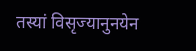तस्यां विसृज्यानुनयेन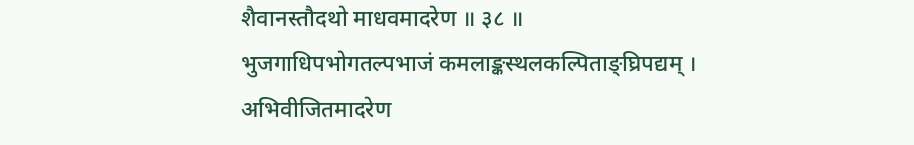शैवानस्तौदथो माधवमादरेण ॥ ३८ ॥
भुजगाधिपभोगतल्पभाजं कमलाङ्कस्थलकल्पिताङ्घ्रिपद्यम् ।
अभिवीजितमादरेण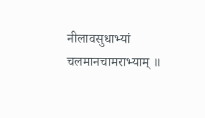नीलावसुधाभ्यां चलमानचामराभ्याम् ॥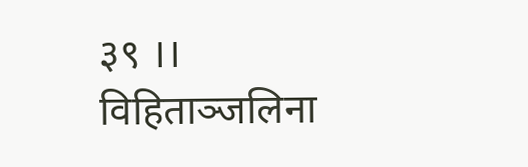३९ ।।
विहिताञ्जलिना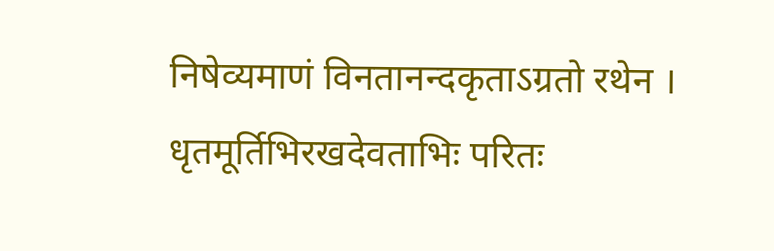निषेव्यमाणं विनतानन्दकृताऽग्रतो रथेन ।
धृतमूर्तिभिरखदेवताभिः परितः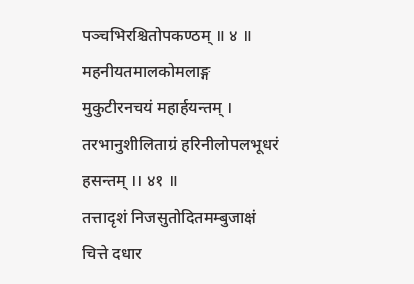पञ्चभिरश्चितोपकण्ठम् ॥ ४ ॥
महनीयतमालकोमलाङ्ग मुकुटीरनचयं महार्हयन्तम् ।
तरभानुशीलिताग्रं हरिनीलोपलभूधरं हसन्तम् ।। ४१ ॥
तत्तादृशं निजसुतोदितमम्बुजाक्षं
चित्ते दधार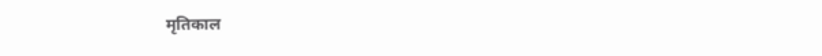मृतिकाल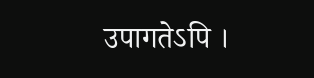उपागतेऽपि ।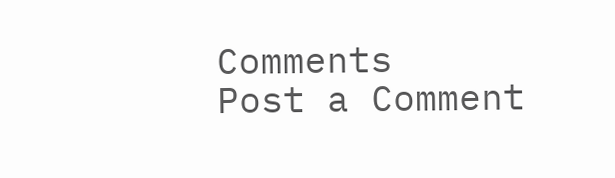Comments
Post a Comment